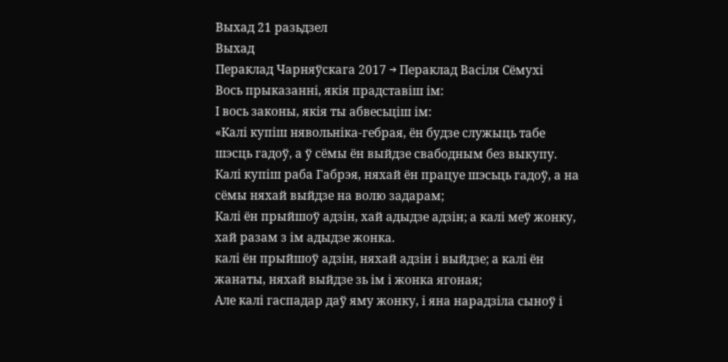Выхад 21 разьдзел
Выхад
Пераклад Чарняўскага 2017 → Пераклад Васіля Сёмухі
Вось прыказанні, якія прадставіш ім:
І вось законы, якія ты абвесьціш ім:
«Калі купіш нявольніка-гебрая, ён будзе служыць табе шэсць гадоў, а ў сёмы ён выйдзе свабодным без выкупу.
Калі купіш раба Габрэя, няхай ён працуе шэсьць гадоў, а на сёмы няхай выйдзе на волю задарам;
Калі ён прыйшоў адзін, хай адыдзе адзін; а калі меў жонку, хай разам з ім адыдзе жонка.
калі ён прыйшоў адзін, няхай адзін і выйдзе; а калі ён жанаты, няхай выйдзе зь ім і жонка ягоная;
Але калі гаспадар даў яму жонку, і яна нарадзіла сыноў і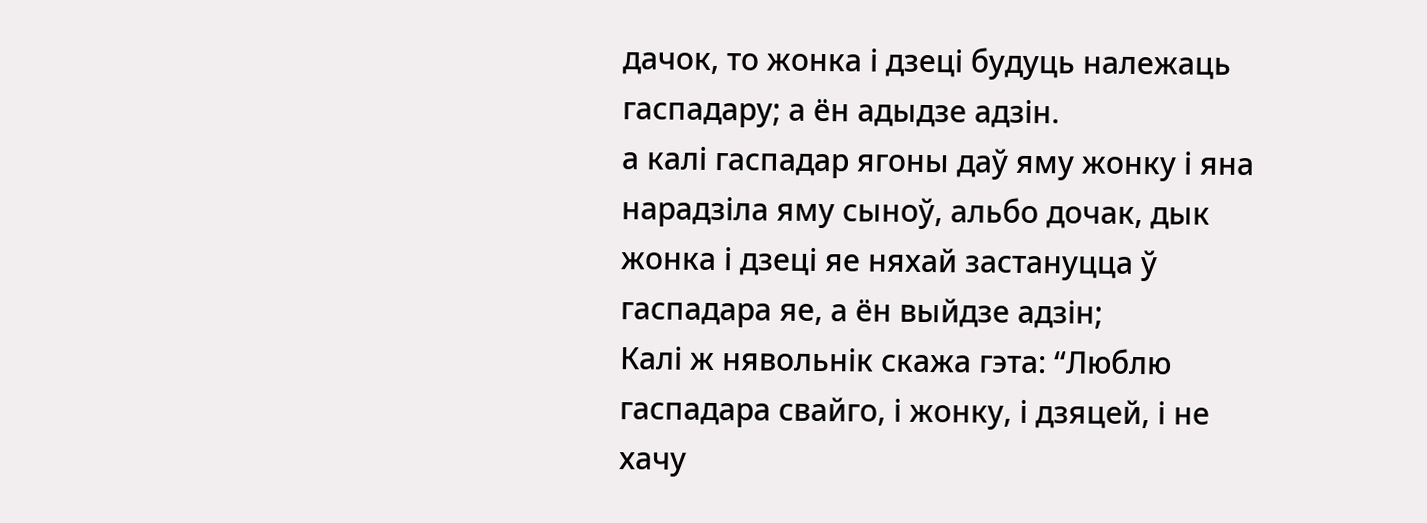дачок, то жонка і дзеці будуць належаць гаспадару; а ён адыдзе адзін.
а калі гаспадар ягоны даў яму жонку і яна нарадзіла яму сыноў, альбо дочак, дык жонка і дзеці яе няхай застануцца ў гаспадара яе, а ён выйдзе адзін;
Калі ж нявольнік скажа гэта: “Люблю гаспадара свайго, і жонку, і дзяцей, і не хачу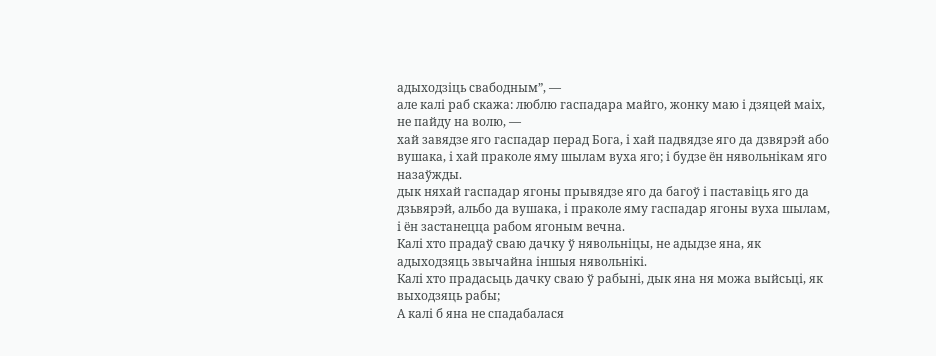адыходзіць свабодным”, —
але калі раб скажа: люблю гаспадара майго, жонку маю і дзяцей маіх, не пайду на волю, —
хай завядзе яго гаспадар перад Бога, і хай падвядзе яго да дзвярэй або вушака, і хай праколе яму шылам вуха яго; і будзе ён нявольнікам яго назаўжды.
дык няхай гаспадар ягоны прывядзе яго да багоў і паставіць яго да дзьвярэй, альбо да вушака, і праколе яму гаспадар ягоны вуха шылам, і ён застанецца рабом ягоным вечна.
Калі хто прадаў сваю дачку ў нявольніцы, не адыдзе яна, як адыходзяць звычайна іншыя нявольнікі.
Калі хто прадасьць дачку сваю ў рабыні, дык яна ня можа выйсьці, як выходзяць рабы;
А калі б яна не спадабалася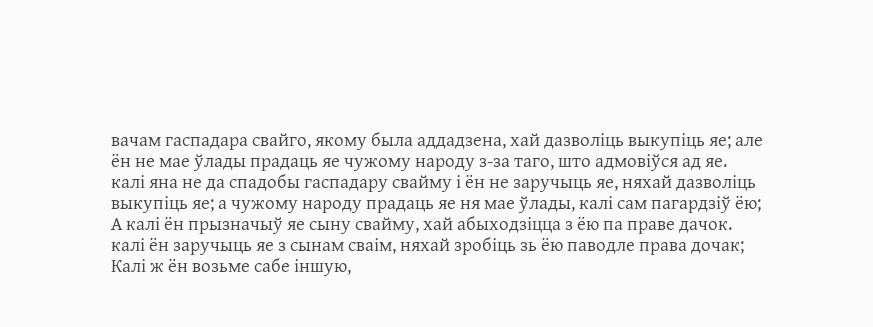вачам гаспадара свайго, якому была аддадзена, хай дазволіць выкупіць яе; але ён не мае ўлады прадаць яе чужому народу з-за таго, што адмовіўся ад яе.
калі яна не да спадобы гаспадару свайму і ён не заручыць яе, няхай дазволіць выкупіць яе; а чужому народу прадаць яе ня мае ўлады, калі сам пагардзіў ёю;
А калі ён прызначыў яе сыну свайму, хай абыходзіцца з ёю па праве дачок.
калі ён заручыць яе з сынам сваім, няхай зробіць зь ёю паводле права дочак;
Калі ж ён возьме сабе іншую,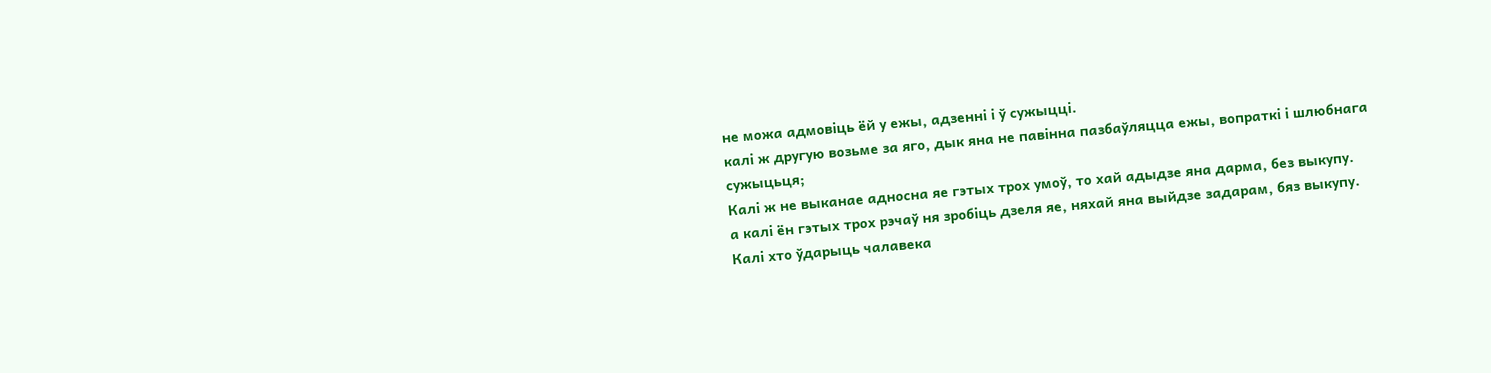не можа адмовіць ёй у ежы, адзенні і ў сужыцці.
калі ж другую возьме за яго, дык яна не павінна пазбаўляцца ежы, вопраткі і шлюбнага сужыцьця;
Калі ж не выканае адносна яе гэтых трох умоў, то хай адыдзе яна дарма, без выкупу.
а калі ён гэтых трох рэчаў ня зробіць дзеля яе, няхай яна выйдзе задарам, бяз выкупу.
Калі хто ўдарыць чалавека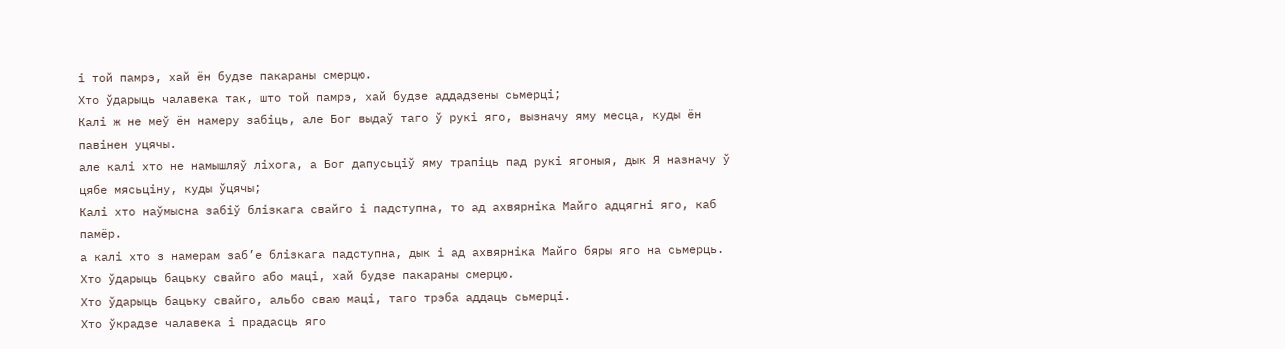і той памрэ, хай ён будзе пакараны смерцю.
Хто ўдарыць чалавека так, што той памрэ, хай будзе аддадзены сьмерці;
Калі ж не меў ён намеру забіць, але Бог выдаў таго ў рукі яго, вызначу яму месца, куды ён павінен уцячы.
але калі хто не намышляў ліхога, а Бог дапусьціў яму трапіць пад рукі ягоныя, дык Я назначу ў цябе мясьціну, куды ўцячы;
Калі хто наўмысна забіў блізкага свайго і падступна, то ад ахвярніка Майго адцягні яго, каб памёр.
а калі хто з намерам заб’е блізкага падступна, дык і ад ахвярніка Майго бяры яго на сьмерць.
Хто ўдарыць бацьку свайго або маці, хай будзе пакараны смерцю.
Хто ўдарыць бацьку свайго, альбо сваю маці, таго трэба аддаць сьмерці.
Хто ўкрадзе чалавека і прадасць яго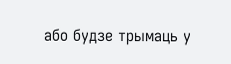або будзе трымаць у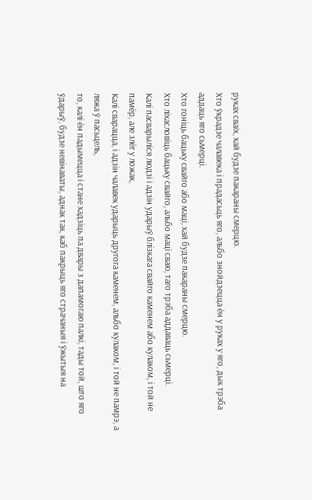руках сваіх, хай будзе пакараны смерцю.
Хто ўкрадзе чалавека і прадасьць яго, альбо знойдзецца ён у руках у яго, дык трэба аддаць яго сьмерці.
Хто гоніць бацьку свайго або маці, хай будзе пакараны смерцю.
Хто ліхасловіць бацьку свайго, альбо маці сваю, таго трэба аддаваць сьмерці.
Калі пасварыліся людзі і адзін ударыў блізкага свайго каменем або кулаком, і той не памёр, але злёг у ложак,
Калі сварацца, і адзін чалавек ударыць другога каменем, альбо кулаком, і той не памрэ, а ляжа ў пасьцель,
то, калі ён падымецца і стане хадзіць па двары з дапамогаю палкі, тады той, што яго ўдарыў, будзе невінаваты, аднак так, каб пакрыць яго страчаныя і ўжытыя на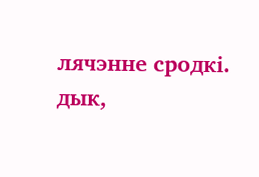лячэнне сродкі.
дык,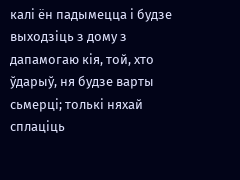калі ён падымецца і будзе выходзіць з дому з дапамогаю кія, той, хто ўдарыў, ня будзе варты сьмерці; толькі няхай сплаціць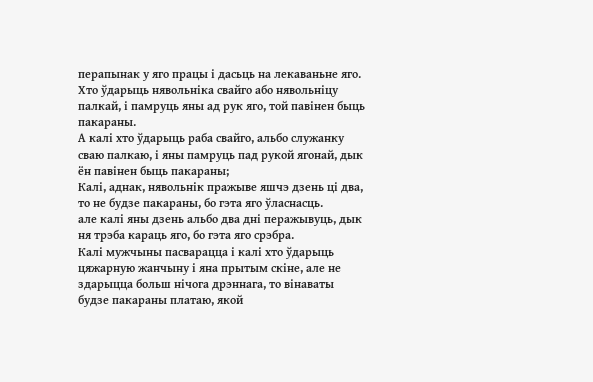перапынак у яго працы і дасьць на лекаваньне яго.
Хто ўдарыць нявольніка свайго або нявольніцу палкай, і памруць яны ад рук яго, той павінен быць пакараны.
А калі хто ўдарыць раба свайго, альбо служанку сваю палкаю, і яны памруць пад рукой ягонай, дык ён павінен быць пакараны;
Калі, аднак, нявольнік пражыве яшчэ дзень ці два, то не будзе пакараны, бо гэта яго ўласнасць.
але калі яны дзень альбо два дні перажывуць, дык ня трэба караць яго, бо гэта яго срэбра.
Калі мужчыны пасварацца і калі хто ўдарыць цяжарную жанчыну і яна прытым скіне, але не здарыцца больш нічога дрэннага, то вінаваты будзе пакараны платаю, якой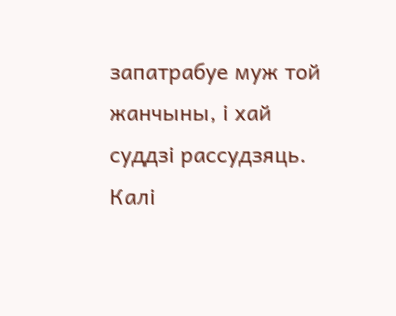запатрабуе муж той жанчыны, і хай суддзі рассудзяць.
Калі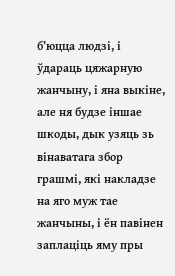б’юцца людзі, і ўдараць цяжарную жанчыну, і яна выкіне, але ня будзе іншае шкоды, дык узяць зь вінаватага збор грашмі, які накладзе на яго муж тае жанчыны, і ён павінен заплаціць яму пры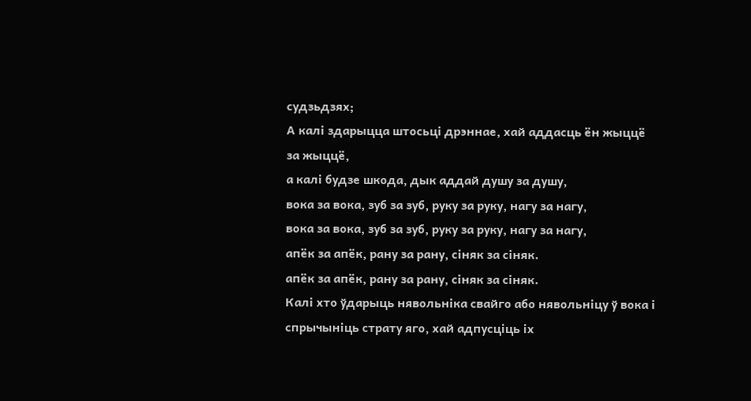судзьдзях;
А калі здарыцца штосьці дрэннае, хай аддасць ён жыццё за жыццё,
а калі будзе шкода, дык аддай душу за душу,
вока за вока, зуб за зуб, руку за руку, нагу за нагу,
вока за вока, зуб за зуб, руку за руку, нагу за нагу,
апёк за апёк, рану за рану, сіняк за сіняк.
апёк за апёк, рану за рану, сіняк за сіняк.
Калі хто ўдарыць нявольніка свайго або нявольніцу ў вока і спрычыніць страту яго, хай адпусціць іх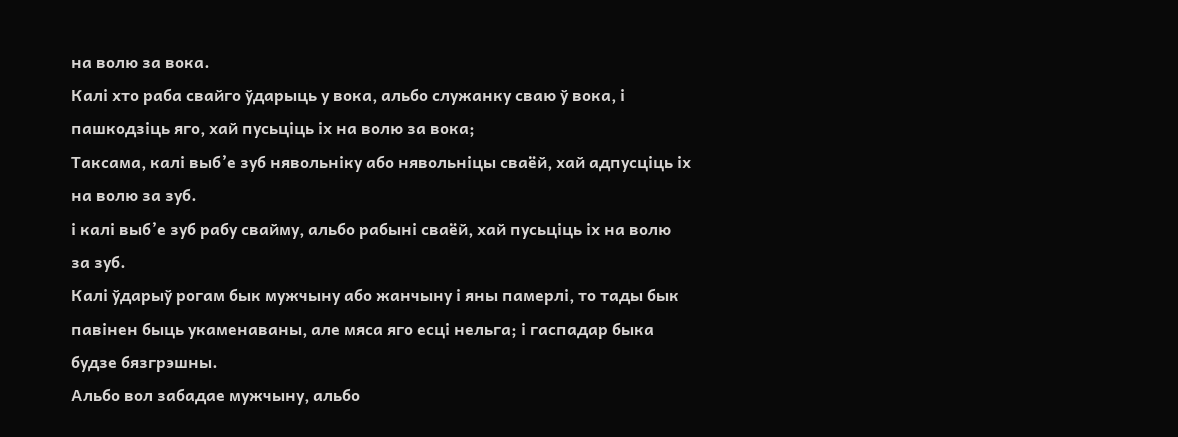на волю за вока.
Калі хто раба свайго ўдарыць у вока, альбо служанку сваю ў вока, і пашкодзіць яго, хай пусьціць іх на волю за вока;
Таксама, калі выб’е зуб нявольніку або нявольніцы сваёй, хай адпусціць іх на волю за зуб.
і калі выб’е зуб рабу свайму, альбо рабыні сваёй, хай пусьціць іх на волю за зуб.
Калі ўдарыў рогам бык мужчыну або жанчыну і яны памерлі, то тады бык павінен быць укаменаваны, але мяса яго есці нельга; і гаспадар быка будзе бязгрэшны.
Альбо вол забадае мужчыну, альбо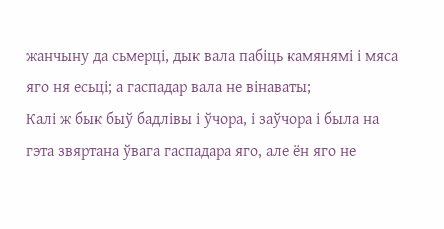жанчыну да сьмерці, дык вала пабіць камянямі і мяса яго ня есьці; а гаспадар вала не вінаваты;
Калі ж бык быў бадлівы і ўчора, і заўчора і была на гэта звяртана ўвага гаспадара яго, але ён яго не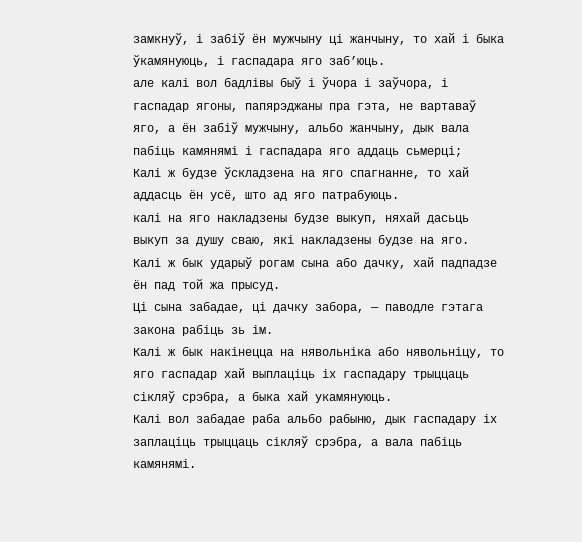замкнуў, і забіў ён мужчыну ці жанчыну, то хай і быка ўкамянуюць, і гаспадара яго заб’юць.
але калі вол бадлівы быў і ўчора і заўчора, і гаспадар ягоны, папярэджаны пра гэта, не вартаваў яго, а ён забіў мужчыну, альбо жанчыну, дык вала пабіць камянямі і гаспадара яго аддаць сьмерці;
Калі ж будзе ўскладзена на яго спагнанне, то хай аддасць ён усё, што ад яго патрабуюць.
калі на яго накладзены будзе выкуп, няхай дасьць выкуп за душу сваю, які накладзены будзе на яго.
Калі ж бык ударыў рогам сына або дачку, хай падпадзе ён пад той жа прысуд.
Ці сына забадае, ці дачку забора, — паводле гэтага закона рабіць зь ім.
Калі ж бык накінецца на нявольніка або нявольніцу, то яго гаспадар хай выплаціць іх гаспадару трыццаць сікляў срэбра, а быка хай укамянуюць.
Калі вол забадае раба альбо рабыню, дык гаспадару іх заплаціць трыццаць сікляў срэбра, а вала пабіць камянямі.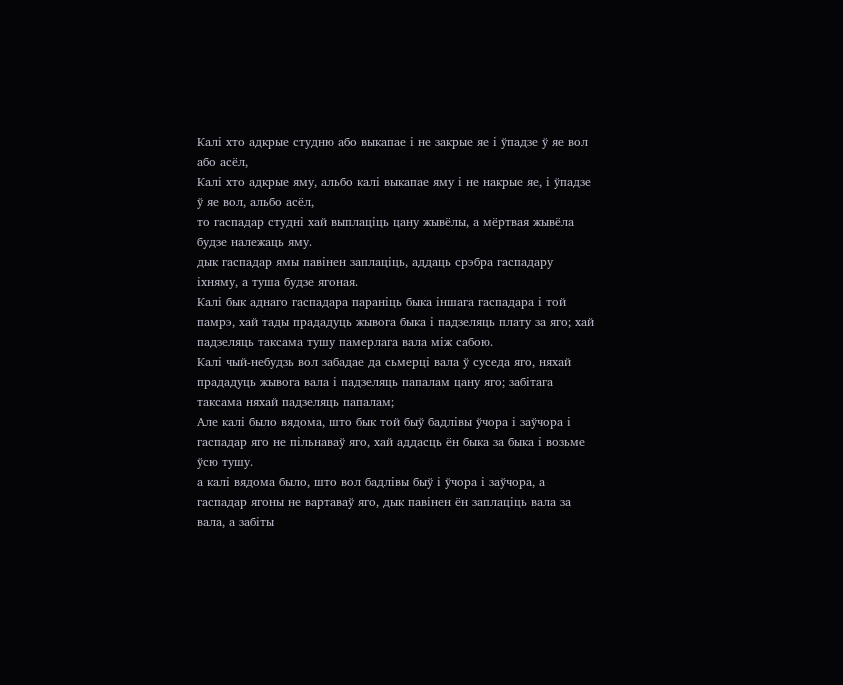Калі хто адкрые студню або выкапае і не закрые яе і ўпадзе ў яе вол або асёл,
Калі хто адкрые яму, альбо калі выкапае яму і не накрые яе, і ўпадзе ў яе вол, альбо асёл,
то гаспадар студні хай выплаціць цану жывёлы, а мёртвая жывёла будзе належаць яму.
дык гаспадар ямы павінен заплаціць, аддаць срэбра гаспадару іхняму, а туша будзе ягоная.
Калі бык аднаго гаспадара параніць быка іншага гаспадара і той памрэ, хай тады прададуць жывога быка і падзеляць плату за яго; хай падзеляць таксама тушу памерлага вала між сабою.
Калі чый-небудзь вол забадае да сьмерці вала ў суседа яго, няхай прададуць жывога вала і падзеляць папалам цану яго; забітага таксама няхай падзеляць папалам;
Але калі было вядома, што бык той быў бадлівы ўчора і заўчора і гаспадар яго не пільнаваў яго, хай аддасць ён быка за быка і возьме ўсю тушу.
а калі вядома было, што вол бадлівы быў і ўчора і заўчора, а гаспадар ягоны не вартаваў яго, дык павінен ён заплаціць вала за вала, а забіты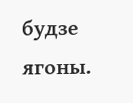будзе ягоны.